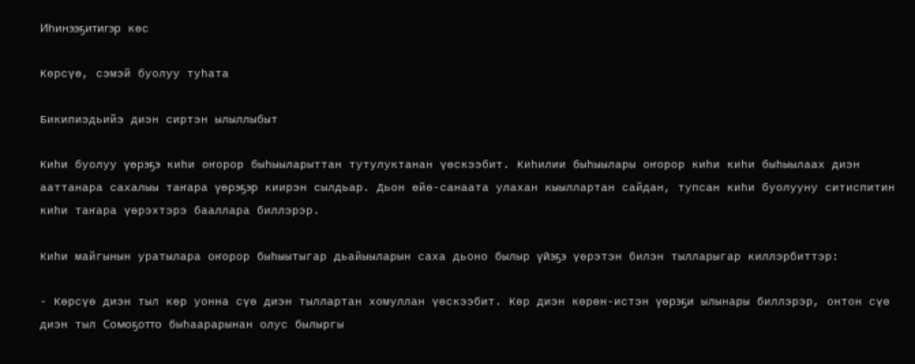Иһинээҕитигэр көс

Көрсүө, сэмэй буолуу туһата

Бикипиэдьийэ диэн сиртэн ылыллыбыт

Киһи буолуу үөрэҕэ киһи оҥорор быһыыларыттан тутулуктанан үөскээбит. Киһилии быһыылары оҥорор киһи киһи быһыылаах диэн ааттанара сахалыы таҥара үөрэҕэр киирэн сылдьар. Дьон өйө-санаата улахан кыыллартан сайдан, тупсан киһи буолууну ситиспитин киһи таҥара үөрэхтэрэ бааллара биллэрэр.

Киһи майгынын уратылара оҥорор быһыытыгар дьайыыларын саха дьоно былыр үйэҕэ үөрэтэн билэн тылларыгар киллэрбиттэр:

- Көрсүө диэн тыл көр уонна сүө диэн тыллартан хомуллан үөскээбит. Көр диэн көрөн-истэн үөрэҕи ылынары биллэрэр, онтон сүө диэн тыл Сомоҕотто быһаарарынан олус былыргы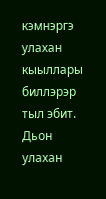кэмнэргэ улахан кыыллары биллэрэр тыл эбит. Дьон улахан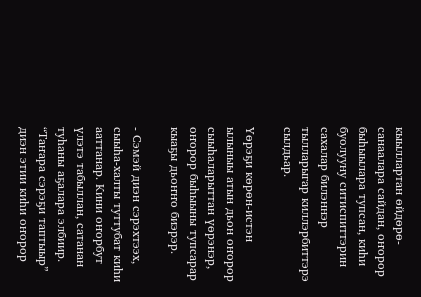кыыллартан өйдөрө-санаалара сайдан, оҥорор быһыылара тупсан, киһи буолууну ситиспиттэрин сахалар билэннэр тылларыгар киллэрбиттэрэ сылдьар.

Үөрэҕи көрөн-истэн ылыныы атын дьон оҥорор сыыһаларыттан үөрэнэр, оҥорор быһыыны тупсарар кыаҕы дьоҥҥо биэрэр.

- Сэмэй диэн сэрэхтээх, сыыһа-халты туттубат киһи ааттанар. Кини оҥорбут үлэтэ табыллан, сатанан туһаны аҕалара элбиир. “Таҥара сэрэҕи таптыыр” диэн этии киһи оҥорор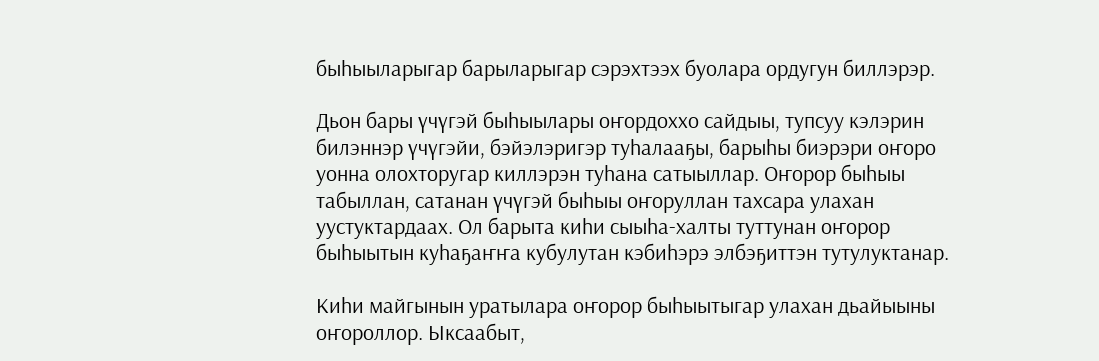быһыыларыгар барыларыгар сэрэхтээх буолара ордугун биллэрэр.

Дьон бары үчүгэй быһыылары оҥордоххо сайдыы, тупсуу кэлэрин билэннэр үчүгэйи, бэйэлэригэр туһалааҕы, барыһы биэрэри оҥоро уонна олохторугар киллэрэн туһана сатыыллар. Оҥорор быһыы табыллан, сатанан үчүгэй быһыы оҥоруллан тахсара улахан уустуктардаах. Ол барыта киһи сыыһа-халты туттунан оҥорор быһыытын куһаҕаҥҥа кубулутан кэбиһэрэ элбэҕиттэн тутулуктанар.

Киһи майгынын уратылара оҥорор быһыытыгар улахан дьайыыны оҥороллор. Ыксаабыт,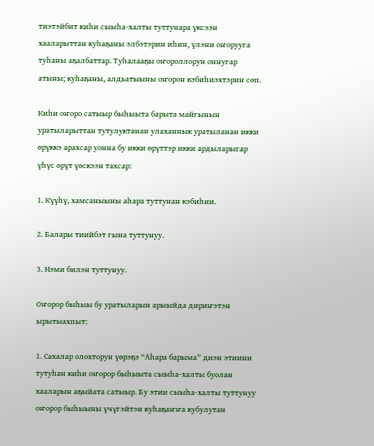тиэтэйбит киһи сыыһа-халты туттунара үксээн хааларыттан куһаҕаны элбэтэрин иһин, үлэни оҥорууга туһаны аҕалбаттар. Туһалааҕы оҥороллорун оннугар атыны; куһаҕаны, алдьатыыны оҥорон кэбиһиэхтэрин сөп.

Киһи оҥоро сатыыр быһыыта барыта майгынын уратыларыттан тутулуктанан улаханнык уратыланан икки өрүккэ арахсар уонна бу икки өрүттэр икки ардыларыгар үһүс өрүт үөскээн тахсар:

1. Күүһү, хамсаныыны аһара туттунан кэбиһии.

2. Балары тиийбэт гына туттунуу.

3. Нэми билэн туттунуу.

Оҥорор быһыы бу уратыларын арыыйда дириҥэтэн ырытыахпыт:

1. Сахалар олохторун үөрэҕэ “Аһара барыма” диэн этиини тутуһан киһи оҥорор быһыыта сыыһа-халты буолан хааларын аҕыйата сатыыр. Бу этии сыыһа-халты туттунуу оҥорор быһыыны үчүгэйтэн куһаҕаҥҥа кубулутан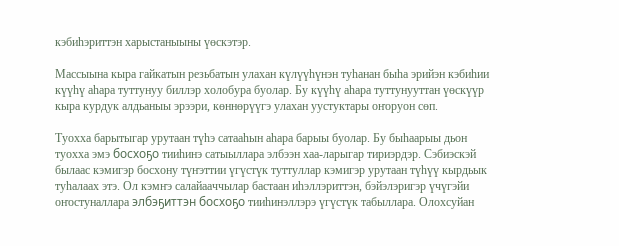кэбиһэриттэн харыстаныыны үөскэтэр.

Массыына кыра гайкатын резьбатын улахан күлүүһүнэн туһанан быһа эрийэн кэбиһии күүһү аһара туттунуу биллэр холобура буолар. Бу күүһү аһара туттунууттан үөскүүр кыра курдук алдьаныы эрээри, көннөрүүгэ улахан уустуктары оҥоруон сөп.

Туохха барытыгар урутаан түһэ сатааһын аһара барыы буолар. Бу быһаарыы дьон туохха эмэ босхоҕо тииһинэ сатыыллара элбээн хаа-ларыгар тириэрдэр. Сэбиэскэй былаас кэмигэр босхону түҥэттии үгүстүк туттуллар кэмигэр урутаан түһүү кырдьык туһалаах этэ. Ол кэмҥэ салайааччылар бастаан иһэллэриттэн, бэйэлэригэр үчүгэйи оҥостуналлара элбэҕиттэн босхоҕо тииһинэллэрэ үгүстүк табыллара. Олохсуйан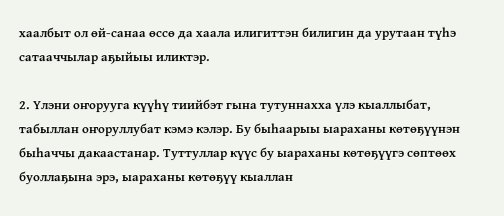хаалбыт ол өй-санаа өссө да хаала илигиттэн билигин да урутаан түһэ сатааччылар аҕыйыы иликтэр.

2. Үлэни оҥорууга күүһү тиийбэт гына тутуннахха үлэ кыаллыбат, табыллан оҥоруллубат кэмэ кэлэр. Бу быһаарыы ыараханы көтөҕүүнэн быһаччы дакаастанар. Туттуллар күүс бу ыараханы көтөҕүүгэ сөптөөх буоллаҕына эрэ, ыараханы көтөҕүү кыаллан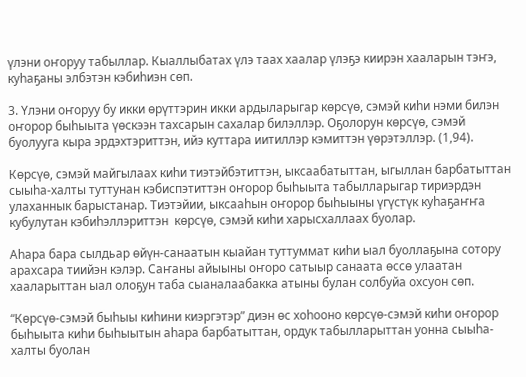үлэни оҥоруу табыллар. Кыаллыбатах үлэ таах хаалар үлэҕэ киирэн хааларын тэҥэ, куһаҕаны элбэтэн кэбиһиэн сөп.

3. Үлэни оҥоруу бу икки өрүттэрин икки ардыларыгар көрсүө, сэмэй киһи нэми билэн оҥорор быһыыта үөскээн тахсарын сахалар билэллэр. Оҕолорун көрсүө, сэмэй буолууга кыра эрдэхтэриттэн, ийэ куттара иитиллэр кэмиттэн үөрэтэллэр. (1,94).

Көрсүө, сэмэй майгылаах киһи тиэтэйбэтиттэн, ыксаабатыттан, ыгыллан барбатыттан сыыһа-халты туттунан кэбиспэтиттэн оҥорор быһыыта табылларыгар тириэрдэн улаханнык барыстанар. Тиэтэйии, ыксааһын оҥорор быһыыны үгүстүк куһаҕаҥҥа кубулутан кэбиһэллэриттэн  көрсүө, сэмэй киһи харысхаллаах буолар.

Аһара бара сылдьар өйүн-санаатын кыайан туттуммат киһи ыал буоллаҕына сотору арахсара тиийэн кэлэр. Саҥаны айыыны оҥоро сатыыр санаата өссө улаатан хааларыттан ыал олоҕун таба сыаналаабакка атыны булан солбуйа охсуон сөп.

“Көрсүө-сэмэй быһыы киһини киэргэтэр” диэн өс хоһооно көрсүө-сэмэй киһи оҥорор быһыыта киһи быһыытын аһара барбатыттан, ордук табылларыттан уонна сыыһа-халты буолан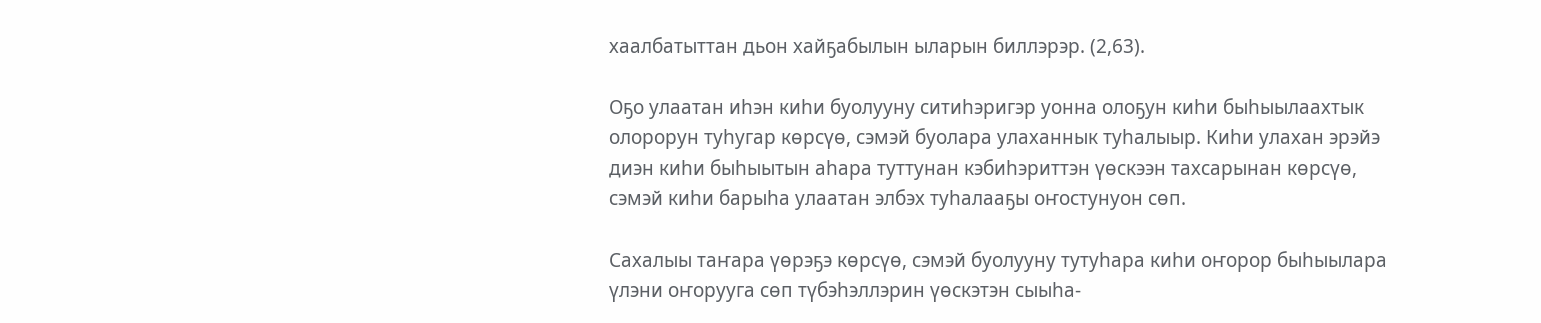хаалбатыттан дьон хайҕабылын ыларын биллэрэр. (2,63).

Оҕо улаатан иһэн киһи буолууну ситиһэригэр уонна олоҕун киһи быһыылаахтык олорорун туһугар көрсүө, сэмэй буолара улаханнык туһалыыр. Киһи улахан эрэйэ диэн киһи быһыытын аһара туттунан кэбиһэриттэн үөскээн тахсарынан көрсүө, сэмэй киһи барыһа улаатан элбэх туһалааҕы оҥостунуон сөп.

Сахалыы таҥара үөрэҕэ көрсүө, сэмэй буолууну тутуһара киһи оҥорор быһыылара үлэни оҥорууга сөп түбэһэллэрин үөскэтэн сыыһа-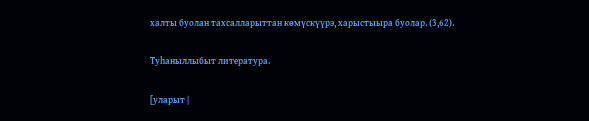халты буолан тахсалларыттан көмүскүүрэ, харыстыыра буолар. (3,62).

Туһаныллыбыт литература.

[уларыт |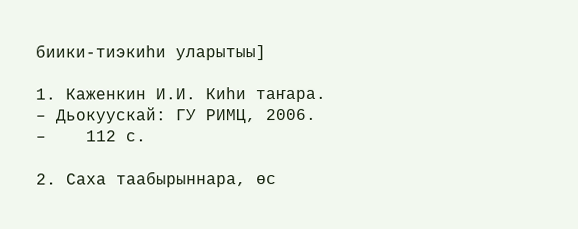биики-тиэкиһи уларытыы]

1. Каженкин И.И. Киһи таҥара. – Дьокуускай: ГУ РИМЦ, 2006. –    112 с.

2. Саха таабырыннара, өс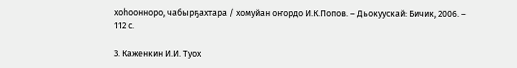хоһоонноро, чабырҕахтара / хомуйан оҥордо И.К.Попов. – Дьокуускай: Бичик, 2006. – 112 с.

3. Каженкин И.И. Туох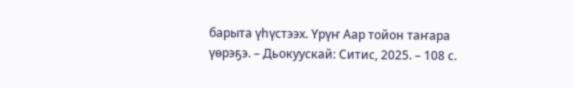барыта үһүстээх. Үрүҥ Аар тойон таҥара үөрэҕэ. – Дьокуускай: Ситис, 2025. – 108 с.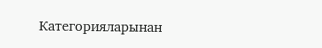Категорияларынан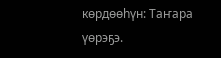көрдөөһүн: Таҥара үөрэҕэ.